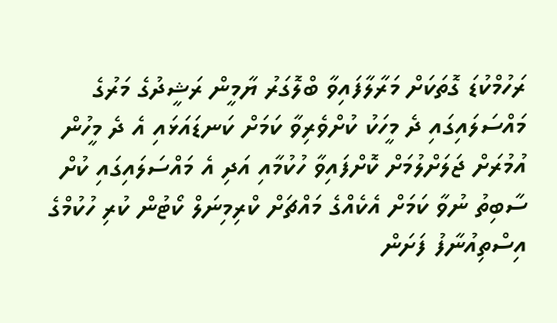ރަހުމްކުޑަ ގޮތަކަށް މަރާލާފައިވާ ބްލޮގަރު ޔާމީން ރަޝީދުގެ މަރުގެ މައްސަލައިގައި ދެ މީހަކު ކުށްވެރިވާ ކަމަށް ކަނޑައަޅައި އެ ދެ މީހުން އުމުރަށް ޖަލަށްލުމަށް ކޮށްފައިވާ ހުކުމާއި އަދި އެ މައްސަލައިގައި ކުށް ސާބިތު ނުވާ ކަމަށް އެކެއްގެ މައްޗަށް ކްރިމިނަލް ކޯޓުން ކުރި ހުކުމްގެ އިސްތިއުނާފު ފަށަން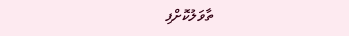ތާވަލުކޮށްފި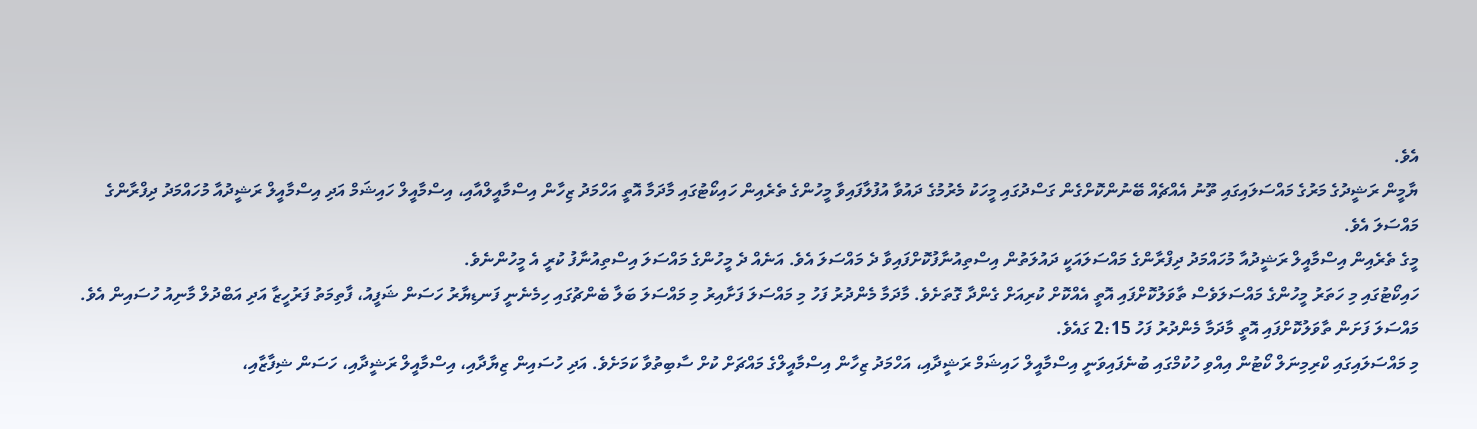އެވެ.
ޔާމީން ރަޝީދުގެ މަރުގެ މައްސަލައިގައި ތޫނު އެއްޗެއް ބޭނުންކޮށްގެން ގަސްދުގައި މީހަކު މެރުމުގެ ދައުވާ އުފުލާފައިވާ މީހުންގެ ތެރެއިން ހައިކޯޓުގައި މާދަމާ އޮތީ އަހްމަދު ޒިހާން އިސްމާއީލްއާއި، އިސްމާއީލް ހައިޝަމް އަދި އިސްމާއީލް ރަޝީދުއާ މުހައްމަދު ދިފްރާންގެ މައްސަލަ އެވެ.
މީގެ ތެރެއިން އިސްމާއީލް ރަޝީދުއާ މުހައްމަދު ދިފްރާންގެ މައްސަލައަކީ ދައުލަތުން އިސްތިއުނާފުކޮށްފައިވާ ދެ މައްސަލަ އެވެ. އަނެއް ދެ މީހުންގެ މައްސަލަ އިސްތިއުނާފު ކުރީ އެ މީހުންނެވެ.
ހައިކޯޓުގައި މި ހަތަރު މީހުންގެ މައްސަލަވެސް ތާވަލުކޮށްފައި އޮތީ އެއްކޮށް ކުރިއަށް ގެންދާ ގޮތަށެވެ. މާދަމާ މެންދުރު ފަހު މި މައްސަލަ ފަށާއިރު މި މައްސަލަ ބަލާ ބެންޗުގައި ހިމެނެނީ ފަނޑިޔާރު ހަސަން ޝަފީއު، ފާތިމަތު ފަރުހީޒާ އަދި އަބްދުލް މާނިއު ހުސައިން އެވެ.
މައްސަލަ ފަށަން ތާވަލުކޮށްފައި އޮތީ މާދަމާ މެންދުރު ފަހު 2:15 ގައެވެ.
މި މައްސަލައިގައި ކްރިމިނަލް ކޯޓުން އިއްވި ހުކުމްގައި ބުނެފައިވަނީ އިސްމާއީލް ހައިޝަމް ރަޝީދާއި، އަހްމަދު ޒިހާން އިސްމާއީލްގެ މައްޗަށް ކުށް ސާބިތުވާ ކަމަށެވެ. އަދި ހުސައިން ޒިޔާދާއި، އިސްމާއީލް ރަޝީދާއި، ހަސަން ޝިފާޒާއި،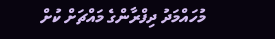މުހައްމަދު ދިފްރާންގެ މައްޗަށް ކުށް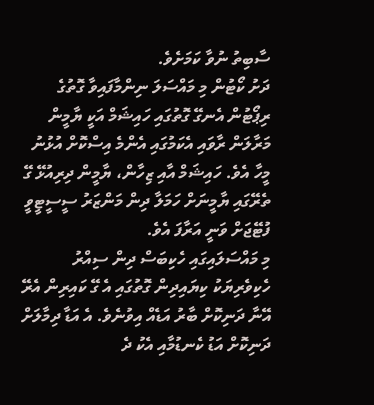ސާބިތު ނުވާ ކަމަށެވެ.
ދަށު ކޯޓުން މި މައްސަލަ ނިންމާފައިވާ ގޮތުގެ ރިޕޯޓުން އެނގޭ ގޮތުގައި ހައިޝަމް އަކީ ޔާމީން މަރާލަން ރާވައި އެކަމުގައި އެންމެ އިސްކޮށް އުޅުނު މީހާ އެވެ. ހައިޝަމް އާއި ޒިހާން، ޔާމީން ދިރިއުޅޭ ގޭ ތެރޭގައި ޔާމީނަށް ހަމަލާ ދިން މަންޒަރު ސީސީޓީވީ ފުޓޭޖަށް ވަނީ އަރާފަ އެވެ.
މި މައްސަލައިގައި ހެކިބަސް ދިން ސިއްރު ހެކިވެރިޔަކު ކިޔައިދިން ގޮތުގައި އެ ގޭ ކައިރިން އެރޭ އޭނާ ދަނިކޮށް ބާރު އަޑެއް އިވުނެވެ. އެ އަޑާ ދިމާލަށް ދަނިކޮށް އަޑު ކެނޑުމާއި އެކު ދެ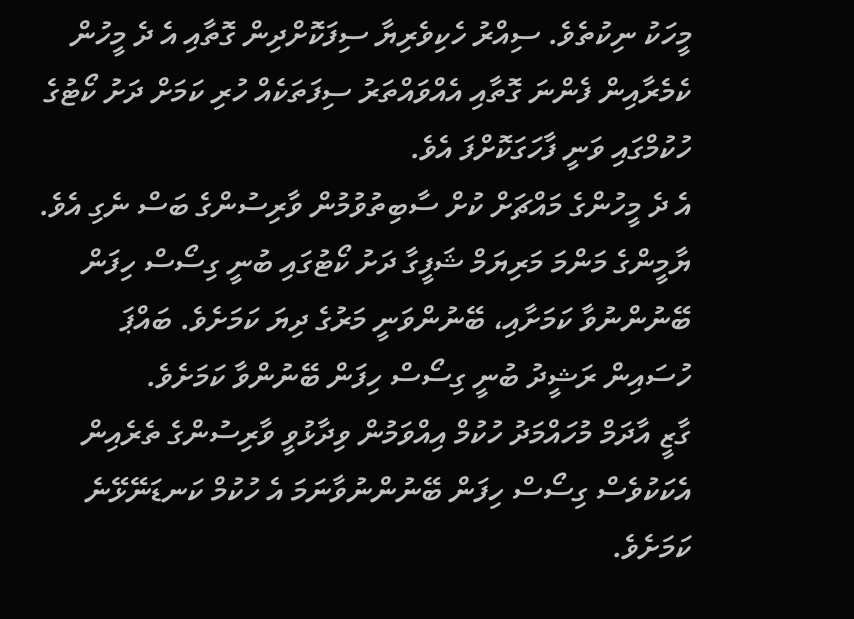މީހަކު ނިކުތެވެ. ސިއްރު ހެކިވެރިޔާ ސިފަކޮށްދިން ގޮތާއި އެ ދެ މީހުން ކެމެރާއިން ފެންނަ ގޮތާއި އެއްވައްތަރު ސިފަތަކެއް ހުރި ކަމަށް ދަށު ކޯޓުގެ ހުކުމްގައި ވަނީ ފާހަގަކޮށްފަ އެވެ.
އެ ދެ މީހުންގެ މައްޗަށް ކުށް ސާބިތުވުމުން ވާރިސުންގެ ބަސް ނެގި އެވެ. ޔާމީންގެ މަންމަ މަރިޔަމް ޝަފީގާ ދަށު ކޯޓުގައި ބުނީ ގިސޯސް ހިފަން ބޭނުންނުވާ ކަމަށާއި، ބޭނުންވަނީ މަރުގެ ދިޔަ ކަމަށެވެ. ބައްޕަ ހުސައިން ރަޝީދު ބުނީ ގިސޯސް ހިފަން ބޭނުންވާ ކަމަށެވެ.
ގާޒީ އާދަމް މުހައްމަދު ހުކުމް އިއްވަމުން ވިދާޅުވީ ވާރިސުންގެ ތެރެއިން އެކަކުވެސް ގިސޯސް ހިފަން ބޭނުންނުވާނަމަ އެ ހުކުމް ކަނޑަނޭޅޭނެ ކަމަށެވެ.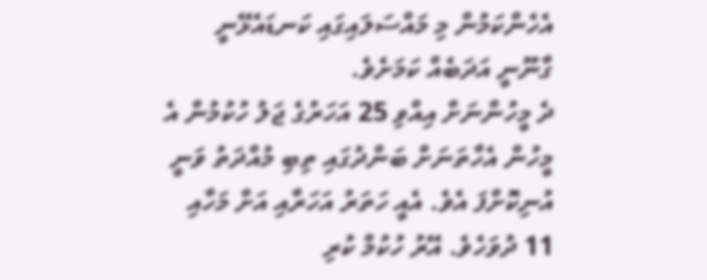އެހެންކަމުން މި މައްސަލައިގައި ކަނޑައެޅޭނީ ގާނޫނީ އަދަބެއް ކަމަށެވެ.
ދެ މީހުންނަށް އިއްވި 25 އަހަރުގެ ޖަލު ހުކުމުން އެ މީހުން އެހާތަނަށް ބަންދުގައި ތިބި މުއްދަތު ވަނީ އުނިކޮށްފަ އެވެ. އެއީ ހަތަރު އަހަރާއި އަށް މަހާއި 11 ދުވަހެވެ. އޭރު ހުކުމް ކުރި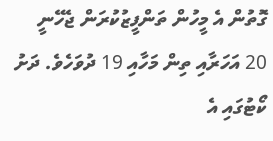ގޮތުން އެ މީހުން ތަންފީޒުކުރަން ޖެހޭނީ 20 އަހަރާއި ތިން މަހާއި 19 ދުވަހެވެ. ދަށު ކޯޓުގައި އެ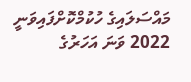މައްސަލައިގެ ހުކުމްކޮށްފައިވަނީ 2022 ވަނަ އަހަރުގެ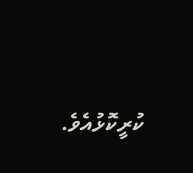ކުރީކޮޅުއެވެ.